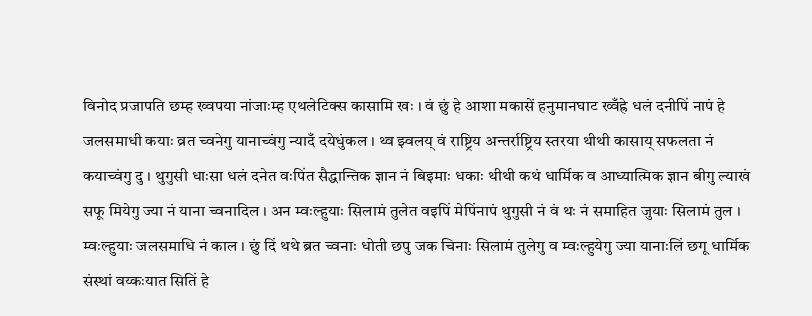विनोद प्रजापति छम्ह ख्वपया नांजाःम्ह एथलेटिक्स कासामि खः । वं छुं हे आशा मकासें हनुमानघाट ख्वँह्रे धलं दनीपिं नापं हे जलसमाधी कयाः व्रत च्वनेगु यानाच्वंगु न्यादँ दयेधुंकल । थ्व झ्वलय् वं राष्ट्रिय अन्तर्राष्ट्रिय स्तरया थीथी कासाय् सफलता नं कयाच्वंगु दु । थुगुसी धाःसा धलं दनेत वःपिंत सैद्धान्तिक ज्ञान नं बिइमाः धकाः थीथी कथं धार्मिक व आध्यात्मिक ज्ञान बीगु ल्याखं सफू मियेगु ज्या नं याना च्वनादिल । अन म्वःल्हुयाः सिलामं तुलेत वइपिं मेपिंनापं थुगुसी नं वं थः नं समाहित जुयाः सिलामं तुल । म्वःल्हुयाः जलसमाधि नं काल । छुं दिं थथे ब्रत च्वनाः धोती छपु जक चिनाः सिलामं तुलेगु व म्वःल्हुयेगु ज्या यानाःलिं छगू धार्मिक संस्थां वय्कःयात सितिं हे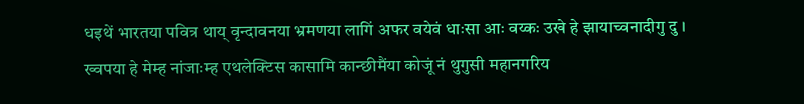धइथें भारतया पवित्र थाय् वृन्दावनया भ्रमणया लागिं अफर वयेवं धाःसा आः वय्कः उखे हे झायाच्वनादीगु दु ।
ख्वपया हे मेम्ह नांजाःम्ह एथलेक्टिस कासामि कान्छीमैंया कोजूं नं थुगुसी महानगरिय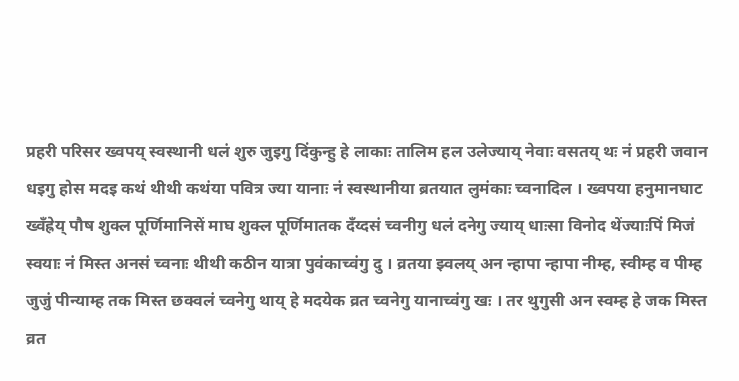प्रहरी परिसर ख्वपय् स्वस्थानी धलं शुरु जुइगु दिंकुन्हु हे लाकाः तालिम हल उलेज्याय् नेवाः वसतय् थः नं प्रहरी जवान धइगु होस मदइ कथं थीथी कथंया पवित्र ज्या यानाः नं स्वस्थानीया ब्रतयात लुमंकाः च्वनादिल । ख्वपया हनुमानघाट ख्वँह्रेय् पौष शुक्ल पूर्णिमानिसें माघ शुक्ल पूर्णिमातक दँय्दसं च्वनीगु धलं दनेगु ज्याय् धाःसा विनोद थेंज्याःपिं मिजं स्वयाः नं मिस्त अनसं च्वनाः थीथी कठीन यात्रा पुवंकाच्वंगु दु । व्रतया झ्वलय् अन न्हापा न्हापा नीम्ह, स्वीम्ह व पीम्ह जुजुं पीन्याम्ह तक मिस्त छक्वलं च्वनेगु थाय् हे मदयेक व्रत च्वनेगु यानाच्वंगु खः । तर थुगुसी अन स्वम्ह हे जक मिस्त व्रत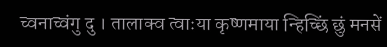च्वनाच्वंगु दु । तालाक्व त्वाःया कृष्णमाया न्हिच्छिं छुं मनसें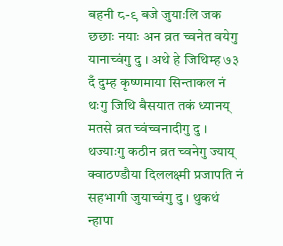बहनी ८-९ बजे जुयाःलि जक छछाः नयाः अन व्रत च्वनेत वयेगु यानाच्वंगु दु । अथे हे जिथिम्ह ७३ दँ दुम्ह कृष्णमाया सिन्ताकल नं थःगु जिथि बैसयात तकं ध्यानय् मतसे व्रत च्वंच्वनादीगु दु ।
थज्याःगु कठीन व्रत च्वनेगु ज्याय् क्वाठण्डौया दिललक्ष्मी प्रजापति नं सहभागी जुयाच्वंगु दु । थुकथं न्हापा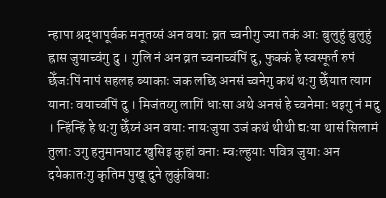न्हापा श्रद्धापूर्वक मनूतय्सं अन वयाः व्रत च्वनीगु ज्या तकं आः बुलुहुं बुलुहुं ह्रास जुयाच्वंगु दु । गुलि नं अन व्रत च्वनाच्वंपिं दु, फुक्कं हे स्वस्फूर्त रुपं छेँजःपिं नापं सहलह ब्याकाः जक लछि अनसं च्वनेगु कथं थःगु छेँयात त्याग यानाः वयाच्वंपिं दु । मिजंतय्गु लागिं धाःसा अथे अनसं हे च्वनेमाः धइगु नं मदु । न्हिंन्हिं हे थःगु छेँय्नं अन वयाः नायःजुया उजं कथं थीथी द्यःया थासं सिलामं तुलाः उगु हनुमानघाट खुसिइ कुहां वनाः म्वःल्हुयाः पवित्र जुयाः अन दयेकातःगु कृतिम पुखू दुने लुकुंबियाः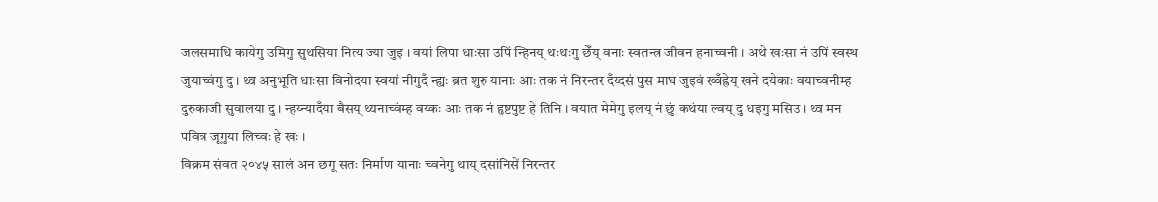जलसमाधि कायेगु उमिगु सुथसिया नित्य ज्या जुइ । वयां लिपा धाःसा उपिं न्हिनय् थःथःगु छेँय् वनाः स्वतन्त्र जीवन हनाच्वनी । अथे खःसा नं उपिं स्वस्थ जुयाच्वंगु दु । थ्व अनुभूति धाःसा विनोदया स्वयां नीगुदँ न्ह्यः ब्रत शुरु यानाः आः तक नं निरन्तर दँय्दसं पुस माघ जुइवं ख्वँह्रेय् खने दयेकाः वयाच्वनीम्ह दुरुकाजी सुवालया दु । न्हय्न्यादँया बैसय् थ्यनाच्वंम्ह वय्कः आः तक नं हृष्टपुष्ट हे तिनि । वयात मेमेगु इलय् नं छुं कथंया ल्वय् दु धइगु मसिउ । थ्व मन पवित्र जूगुया लिच्वः हे खः ।
विक्रम संवत २०४५ सालं अन छगू सतः निर्माण यानाः च्वनेगु थाय् दसांनिसें निरन्तर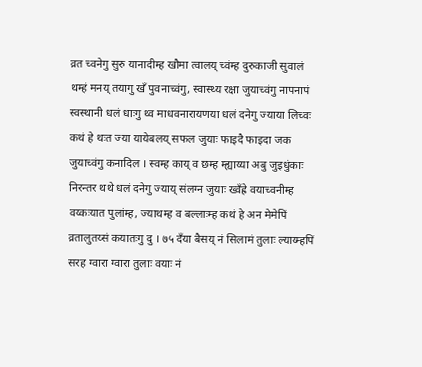व्रत च्वनेगु सुरु यानादीम्ह खौमा त्वालय् च्वंम्ह दुरुकाजी सुवालं थम्हं मनय् तयागु खँ पुवनाच्वंगु, स्वास्थ्य रक्षा जुयाच्वंगु नापनापं स्वस्थानी धलं धाःगु थ्व माधवनारायणया धलं दनेगु ज्याया लिच्वः कथं हे थःत ज्या यायेबलय् सफल जुयाः फाइदै फाइदा जक जुयाच्वंगु कनादिल । स्वम्ह काय् व छम्ह म्ह्याय्या अबु जुइधुंकाः निरन्तर थथे धलं दनेगु ज्याय् संलग्न जुयाः ख्वँह्रे वयाच्वनीम्ह वय्कःयात पुलांम्ह, ज्याथम्ह व बल्लाःम्ह कथं हे अन मेमेपिं व्रतालुतय्सं कयातःगु दु । ७५ दँया बैसय् नं सिलामं तुलाः ल्याय्म्हपिं सरह ग्वारा ग्वारा तुलाः वयाः नं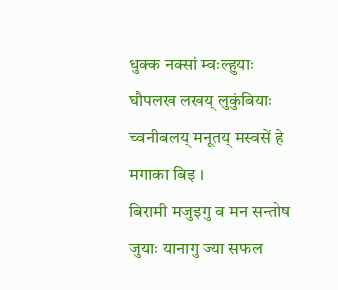धुक्क नक्सां म्वःल्हुयाः घौपलख लखय् लुकुंबियाः च्वनीबलय् मनूतय् मस्वसें हे मगाका बिइ ।
बिरामी मजुइगु व मन सन्तोष जुयाः यानागु ज्या सफल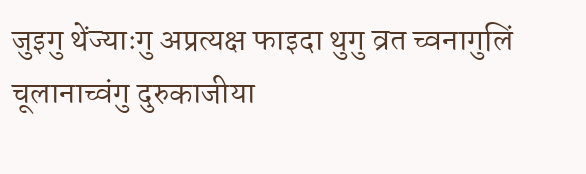जुइगु थेंज्याःगु अप्रत्यक्ष फाइदा थुगु व्रत च्वनागुलिं चूलानाच्वंगु दुरुकाजीया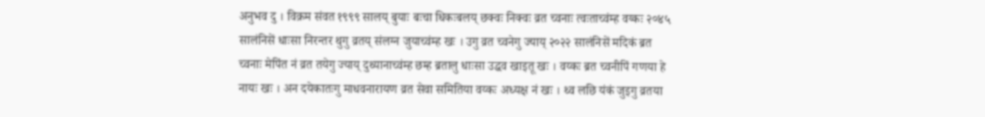अनुभव दु । विक्रम संवत १९९९ सालय् बुयाः बःचा धिकःबलय् छक्वः निक्वः व्रत च्वनाः त्वःताच्वंम्ह वय्कः २०४५ सालंनिसें धाःसा निरन्तर थुगु व्रतय् संलग्न जुयाच्वंम्ह खः । उगु व्रत च्वनेगु ज्याय् २०२२ सालंनिसें मदिकं ब्रत च्वनाः मेपिंत नं व्रत तयेगु ज्याय् दुथ्यानाच्वंम्ह छम्ह ब्रतालु धाःसा उद्धव खाइतू खः । वय्कः ब्रत च्वनीपिं गणया हे नायः खः । अन दयेकातःगु माधवनारायण व्रत सेवा समितिया वय्कः अध्यक्ष नं खः । थ्व लछि यंकं जुइगु व्रतया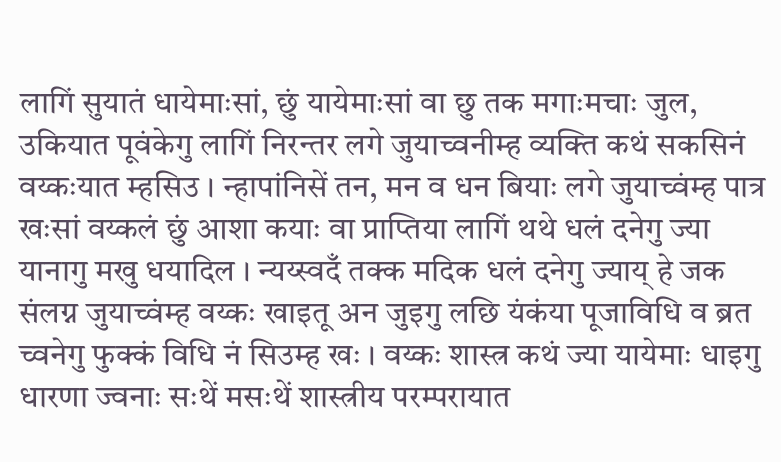लागिं सुयातं धायेमाःसां, छुं यायेमाःसां वा छु तक मगाःमचाः जुल, उकियात पूवंकेगु लागिं निरन्तर लगे जुयाच्वनीम्ह व्यक्ति कथं सकसिनं वय्कःयात म्हसिउ । न्हापांनिसें तन, मन व धन बियाः लगे जुयाच्वंम्ह पात्र खःसां वय्कलं छुं आशा कयाः वा प्राप्तिया लागिं थथे धलं दनेगु ज्या यानागु मखु धयादिल । न्यय्स्वदँ तक्क मदिक धलं दनेगु ज्याय् हे जक संलग्न जुयाच्वंम्ह वय्कः खाइतू अन जुइगु लछि यंकंया पूजाविधि व ब्रत च्वनेगु फुक्कं विधि नं सिउम्ह खः । वय्कः शास्त्र कथं ज्या यायेमाः धाइगु धारणा ज्वनाः सःथें मसःथें शास्त्रीय परम्परायात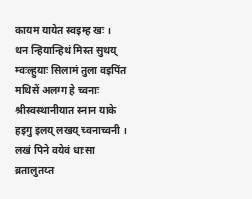कायम यायेत स्वइम्ह खः ।
थन न्हियान्हिथं मिस्त सुथय् म्वःल्हुयाः सिलामं तुला वइपिंत मथिसें अलग्ग हे च्वनाः श्रीस्वस्थानीयात स्नान याके हइगु इलय् लखय् च्वनाच्वनी । लखं पिने वयेवं धाःसा ब्रतालुतय्त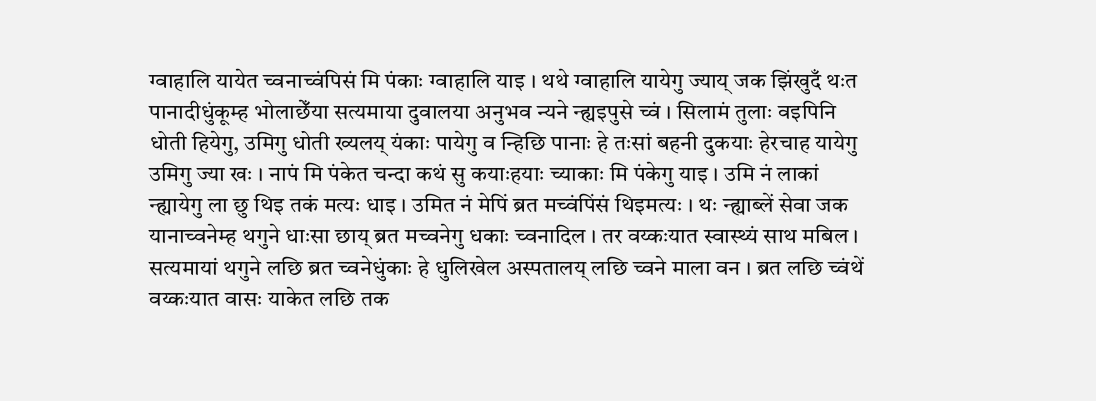ग्वाहालि यायेत च्वनाच्वंपिसं मि पंकाः ग्वाहालि याइ । थथे ग्वाहालि यायेगु ज्याय् जक झिंखुदँ थःत पानादीधुंकूम्ह भोलाछेँया सत्यमाया दुवालया अनुभव न्यने न्ह्यइपुसे च्वं । सिलामं तुलाः वइपिनि धोती हियेगु, उमिगु धोती ख्यलय् यंकाः पायेगु व न्हिछि पानाः हे तःसां बहनी दुकयाः हेरचाह यायेगु उमिगु ज्या खः । नापं मि पंकेत चन्दा कथं सु कयाःहयाः च्याकाः मि पंकेगु याइ । उमि नं लाकां न्ह्यायेगु ला छु थिइ तकं मत्यः धाइ । उमित नं मेपिं ब्रत मच्वंपिंसं थिइमत्यः । थः न्ह्याब्लें सेवा जक यानाच्वनेम्ह थगुने धाःसा छाय् ब्रत मच्वनेगु धकाः च्वनादिल । तर वय्कःयात स्वास्थ्यं साथ मबिल । सत्यमायां थगुने लछि ब्रत च्वनेधुंकाः हे धुलिखेल अस्पतालय् लछि च्वने माला वन । ब्रत लछि च्वंथें वय्कःयात वासः याकेत लछि तक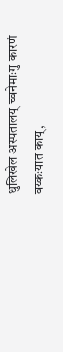धुलिखेल अस्पतालय् च्वनेमाःगु कारणं वय्कःयात काय्,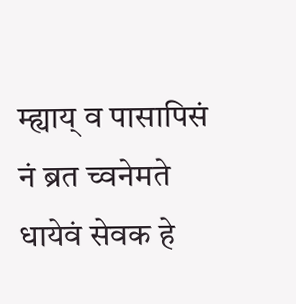म्ह्याय् व पासापिसं नं ब्रत च्वनेमते धायेवं सेवक हे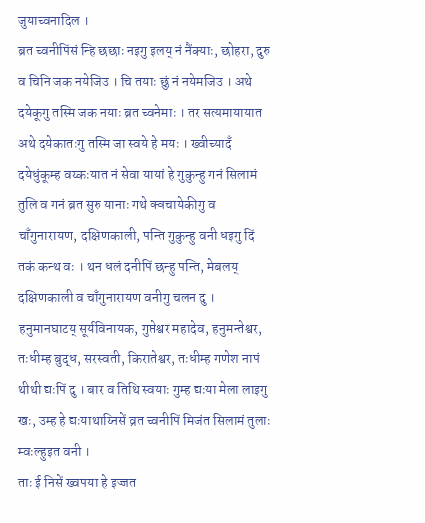जुयाच्वनादिल ।
ब्रत च्वनीपिंसं न्हि छछाः नइगु इलय् नं नैंक्याः, छोहरा, दुरु व चिनि जक नयेजिउ । चि तयाः छुं नं नयेमजिउ । अथे दयेकूगु तस्मि जक नयाः ब्रत च्वनेमाः । तर सत्यमायायात अथे दयेकातःगु तस्मि जा स्वये हे मयः । ख्वीच्यादँ दयेधुंकूम्ह वय्कःयात नं सेवा यायां हे गुकुन्हु गनं सिलामं तुलि व गनं ब्रत सुरु यानाः गथे क्वचायेकीगु व चाँगुनारायण, दक्षिणकाली, पन्ति गुकुन्हु वनी धइगु दिं तकं कन्थ वः । थन धलं दनीपिं छन्हु पन्ति, मेबलय् दक्षिणकाली व चाँगुनारायण वनीगु चलन दु । हनुमानघाटय् सूर्यविनायक, गुप्तेश्वर महादेव, हनुमन्तेश्वर, तःधीम्ह बुद्ध, सरस्वती, किरातेश्वर, तःधीम्ह गणेश नापं थीथी द्यःपिं दु । बार व तिथि स्वयाः गुम्ह द्यःया मेला लाइगु खः, उम्ह हे द्यःयाथाय्निसें व्रत च्वनीपिं मिजंत सिलामं तुलाः म्वःल्हुइत वनी ।
ताः ई निसें ख्वपया हे इज्जत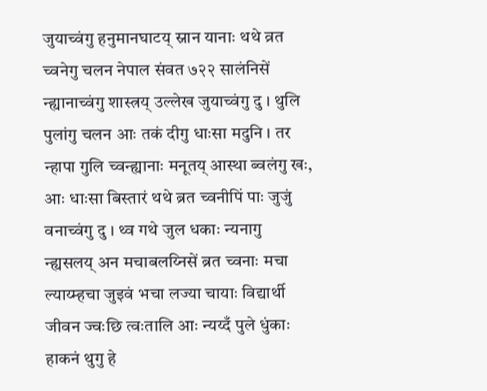जुयाच्वंगु हनुमानघाटय् स्नान यानाः थथे व्रत च्वनेगु चलन नेपाल संवत ७२२ सालंनिसें न्ह्यानाच्वंगु शास्त्रय् उल्लेख जुयाच्वंगु दु । थुलि पुलांगु चलन आः तकं दीगु धाःसा मदुनि । तर न्हापा गुलि च्वन्ह्यानाः मनूतय् आस्था ब्वलंगु खः, आः धाःसा बिस्तारं थथे ब्रत च्वनीपिं पाः जुजुं वनाच्वंगु दु । थ्व गथे जुल धकाः न्यनागु न्ह्यसलय् अन मचाबलय्निसें ब्रत च्वनाः मचा ल्याय्म्हचा जुइवं भचा लज्या चायाः विद्यार्थी जीवन ज्वःछि त्वःतालि आः न्यय्दँ पुले धुंकाः हाकनं थुगु हे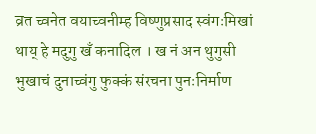व्रत च्वनेत वयाच्वनीम्ह विष्णुप्रसाद स्वंगःमिखां थाय् हे मदुगु खँ कनादिल । ख नं अन थुगुसी भुखाचं दुनाच्वंगु फुक्कं संरचना पुनःनिर्माण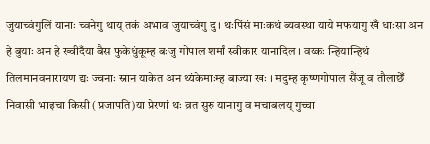जुयाच्वंगुलिं यानाः च्वनेगु थाय् तकं अभाव जुयाच्वंगु दु । थःपिंसं माःकथं ब्यवस्था याये मफयागु खँ धाःसा अन हे बुयाः अन हे ख्वीदँया बैस फुकेधुंकूम्ह बःजु गोपाल शर्मां स्वीकार यानादिल । वय्कः न्हियान्हिथं तिलमानवनारायण द्यः ज्वनाः स्नान याकेत अन थ्यंकेमाःम्ह बाज्या खः । मदुम्ह कृष्णगोपाल सैंजू व तौलाछेँ निवासी भाइचा किसी (प्रजापति)या प्रेरणां थः व्रत सुरु यानागु व मचाबलय् गुच्चा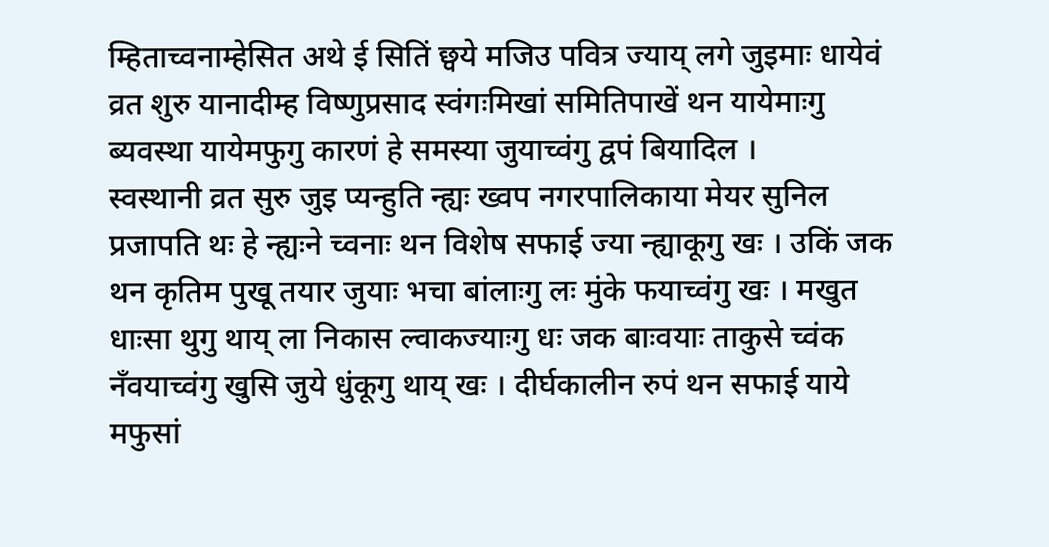म्हिताच्वनाम्हेसित अथे ई सितिं छ्वये मजिउ पवित्र ज्याय् लगे जुइमाः धायेवं व्रत शुरु यानादीम्ह विष्णुप्रसाद स्वंगःमिखां समितिपाखें थन यायेमाःगु ब्यवस्था यायेमफुगु कारणं हे समस्या जुयाच्वंगु द्वपं बियादिल ।
स्वस्थानी व्रत सुरु जुइ प्यन्हुति न्ह्यः ख्वप नगरपालिकाया मेयर सुनिल प्रजापति थः हे न्ह्यःने च्वनाः थन विशेष सफाई ज्या न्ह्याकूगु खः । उकिं जक थन कृतिम पुखू तयार जुयाः भचा बांलाःगु लः मुंके फयाच्वंगु खः । मखुत धाःसा थुगु थाय् ला निकास ल्वाकज्याःगु धः जक बाःवयाः ताकुसे च्वंक नँवयाच्वंगु खुसि जुये धुंकूगु थाय् खः । दीर्घकालीन रुपं थन सफाई याये मफुसां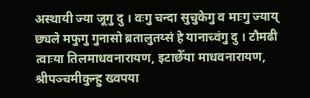अस्थायी ज्या जूगु दु । वःगु चन्दा सुचुकेगु व माःगु ज्याय् छ्यले मफुगु गुनासो ब्रतालुतय्सं हे यानाच्वंगु दु । टौमढी त्वाःया तिलमाधवनारायण, इटाछेँया माधवनारायण, श्रीपञ्चमीकुन्हु ख्वपया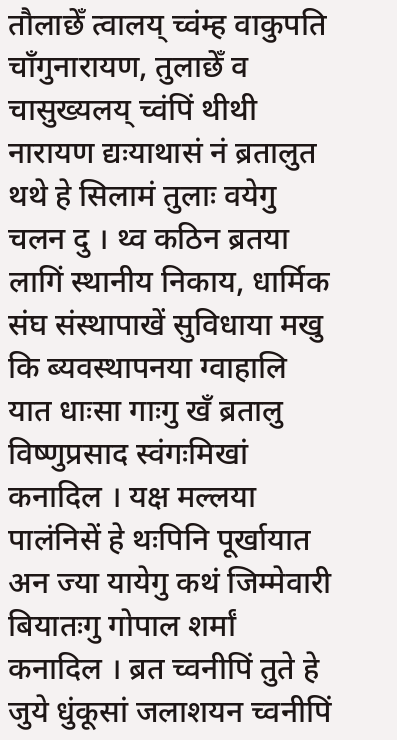तौलाछेँ त्वालय् च्वंम्ह वाकुपति चाँगुनारायण, तुलाछेँ व चासुख्यलय् च्वंपिं थीथी नारायण द्यःयाथासं नं ब्रतालुत थथे हे सिलामं तुलाः वयेगु चलन दु । थ्व कठिन ब्रतया लागिं स्थानीय निकाय, धार्मिक संघ संस्थापाखें सुविधाया मखु कि ब्यवस्थापनया ग्वाहालि यात धाःसा गाःगु खँ ब्रतालु विष्णुप्रसाद स्वंगःमिखां कनादिल । यक्ष मल्लया पालंनिसें हे थःपिनि पूर्खायात अन ज्या यायेगु कथं जिम्मेवारी बियातःगु गोपाल शर्मां कनादिल । ब्रत च्वनीपिं तुते हे जुये धुंकूसां जलाशयन च्वनीपिं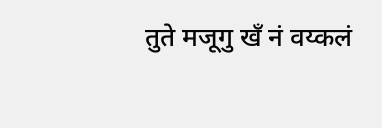तुते मजूगु खँ नं वय्कलं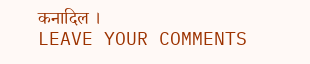कनादिल ।
LEAVE YOUR COMMENTS